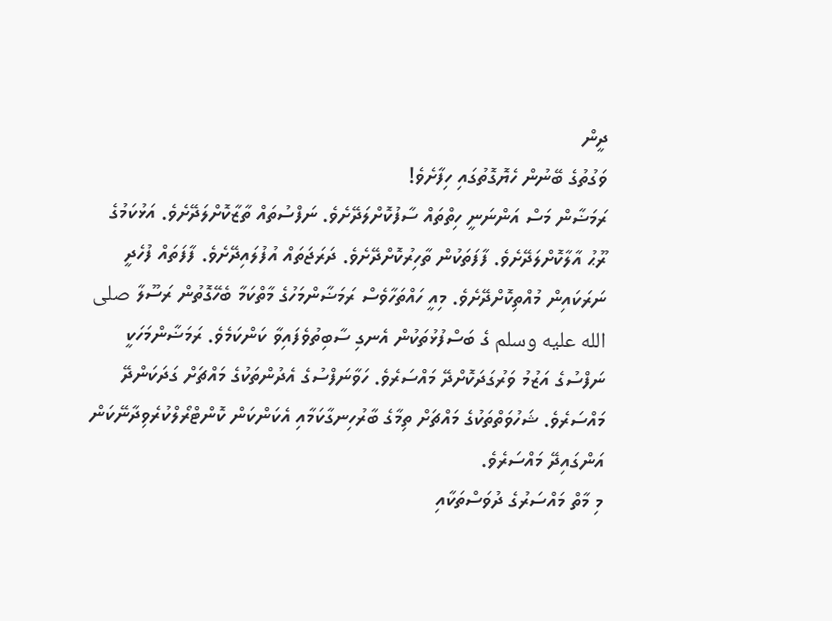ދީން
ވަގުތުގެ ބޭނުން ހެޔޮގޮތުގައި ހިފާށެވެ!
ރަމަޟާން މަސް އަންނަނީ ހިތްތައް ސާފުކޮށްލަދޭށެވެ. ނަފްސުތައް ތާޒާކޮށްލަދޭށެވެ. އަޅުކަމުގެ ރޫޙު އާލާކޮށްލަދޭށެވެ. ފާފަތަކުން ތާހިރުކޮށްދޭށެވެ. ދަރަޖަތައް އުފުލައިދޭށެވެ. ފާފަތައް ފުހެދީ ނަރަކައިން މުއްތިކޮށްދޭށެވެ. މިއީ ހައްތަހާވެސް ރަމަޟާންމަހުގެ މާތްކަމާ ބެހޭގޮތުން ރަސޫލާ صلى الله عليه وسلم ގެ ބަސްފުޅުތަކުން އެނގި ސާބިތުވެފައިވާ ކަންކަމެވެ. ރަމަޟާންމަހަކީ ނަފްސުގެ އަޒުމު ވަރުގަދަކޮށްދޭ މައްސަރެވެ. ހަވާނަފްސުގެ އެދުންތަކުގެ މައްޗަށް ގަދަކަންދޭ މައްސަރެވެ. ޝަހުވަތްތަކުގެ މައްޗަށް ތިމާގެ ބާރުހިނގާކަމާއި އެކަންކަން ކޮންޓްރޯލްކުރެވިދާނޭކަން އަންގައިދޭ މައްސަރެވެ.
މި މާތް މައްސަރުގެ ދުވަސްތަކާއި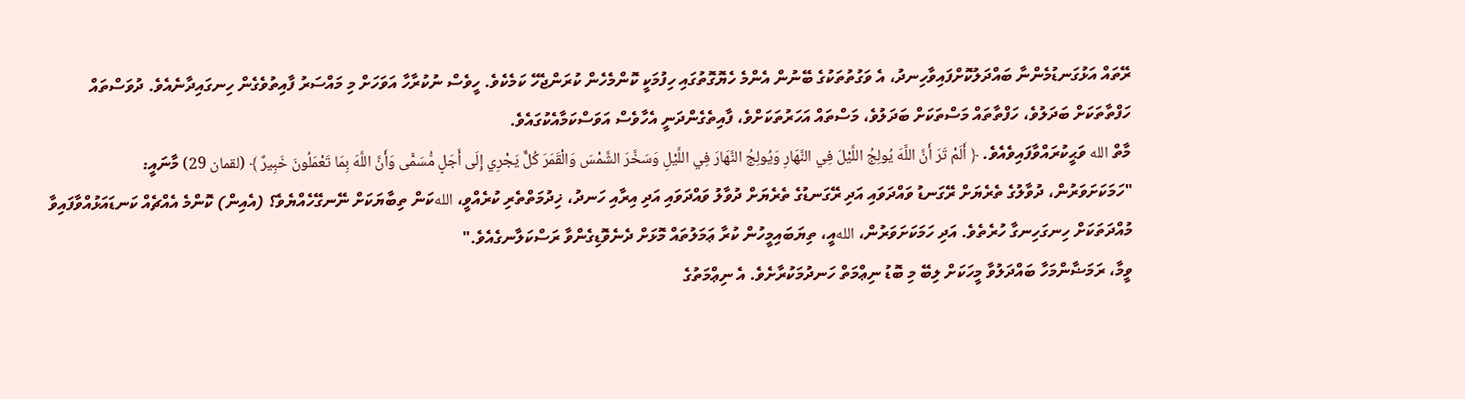ރޭތައް އަޅުގަނޑުމެންނާ ބައްދަލުކޮށްފައިވާހިނދު، އެ ވަގުތުތަކުގެ ބޭނުން އެންމެ ހެޔޮގޮތުގައި ހިފުމަކީ ކޮންމެހެން ކުރަންޖެހޭ ކަމެކެވެ. ހީވެސް ނުކުރާހާ އަވަހަށް މި މައްސަރު ފާއިތުވެގެން ހިނގައިދާނެއެވެ. ދުވަސްތައް ހަފްތާތަކަށް ބަދަލުވެ، ހަފްތާތައް މަސްތަކަށް ބަދަލުވެ، މަސްތައް އަހަރުތަކަށްވެ، ފާއިތެގެންދަނީ އެހާވެސް އަވަސްކަމާއެކުގައެވެ.
މާތް الله ވަޙީކުރައްވާފައިވެއެވެ. ﴿ أَلَمْ تَرَ أَنَّ اللَّهَ يُولِجُ اللَّيْلَ فِي النَّهَارِ وَيُولِجُ النَّهَارَ فِي اللَّيْلِ وَسَخَّرَ الشَّمْسَ وَالْقَمَرَ كُلٌّ يَجْرِي إِلَى أَجَلٍ مُّسَمًّى وَأَنَّ اللَّهَ بِمَا تَعْمَلُونَ خَبِيرٌ ﴾ (لقمان 29) މާނައީ: "ހަމަކަށަވަރުން، ދުވާލުގެ ތެރެޔަށް ރޭގަނޑު ވައްދަވައި އަދި ރޭގަނޑުގެ ތެރެޔަށް ދުވާލު ވައްދަވައި އަދި އިރާއި ހަނދު، ޚިދުމަތްތެރި ކުރެއްވީ، اللهކަން ތިބާޔަކަށް ނޭނގޭހެއްޔެވެ؟ (އެއިން) ކޮންމެ އެއްޗެއް ކަނޑައަޅުއްވާފައިވާ މުއްދަތަކަށް ހިނގަހިނގާ ހުރެތެވެ. އަދި ހަމަކަށަވަރުން، اللهއީ، ތިޔަބައިމީހުން ކުރާ ޢަމަލުތައް މޮޅަށް ދެނެވޮޑިގެންވާ ރަސްކަލާނގެއެވެ."
ވީމާ، ރަމަޟާންމަހާ ބައްދަލުވާ މީހަކަށް ލިބޭ މި ބޮޑު ނިޢްމަތް ހަނދުމަކުރާށެވެ. އެ ނިޢްމަތުގެ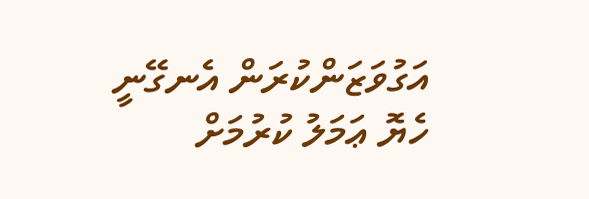އަގުވަޒަންކުރަން އެނގޭނީ ހެޔޮ ޢަމަލު ކުރުމަށް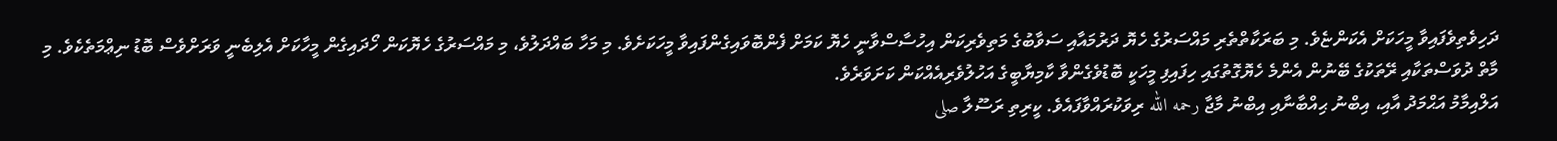ދަހިވެތިވެފައިވާ މީހަކަށް އެކަންޏެވެ. މި ބަރަކާތްތެރި މައްސަރުގެ ހެޔޮ ދަރުމައާއި ސަވާބުގެ މަތިވެރިކަން އިހުސާސްވާނީ ހެޔޮ ކަމަށް ފެންބޮވައިގެންފައިވާ މީހަކަށެވެ. މި މަހާ ބައްދަލުވެ، މި މައްސަރުގެ ހެޔޮކަން ހޯދައިގެން މީހާކަށް އެލިބެނީ ވަރަށްވެސް ބޮޑު ނިޢްމަތެކެވެ. މި މާތް ދުވަސްތަކާއި ރޭތަކުގެ ބޭނުން އެންމެ ހެޔޮގޮތުގައި ހިފައިފި މީހަކީ ބޮޑުވެގެންވާ ކާމިޔާބީގެ އަހުލުވެރިއެއްކަން ކަށަވަރެވެ.
އަލްއިމާމު އަޙްމަދު އާއި، އިބްނު ޙިއްބާނާއި އިބްނު މާޖާ رحمه الله ރިވަކުރައްވާފައެވެ. ކީރިތި ރަސޫލާ صلى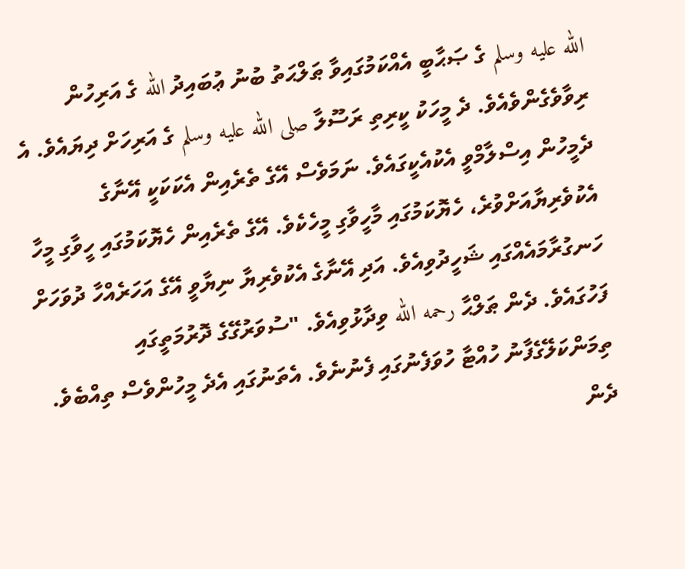الله عليه وسلم ގެ ޞަޙާބީ އެއްކަމުގައިވާ ޠަލްޙަތު ބުނު ޢުބައިދު الله ގެ އަރިހުން ރިވާވެގެންވެއެވެ. ދެ މީހަކު ކީރިތި ރަސޫލާ صلى الله عليه وسلم ގެ އަރިހަށް ދިޔައެވެ. އެ ދެމީހުން އިސްލާމްވީ އެކުއެކީގައެވެ. ނަމަވެސް އޭގެ ތެރެއިން އެކަކަކީ އޭނާގެ އެކުވެރިޔާއަށްވުރެ، ހެޔޮކަމުގައި މާހީވާގި މީހެކެވެ. އޭގެ ތެރެއިން ހެޔޮކަމުގައި ހީވާގި މީހާ ހަނގުރާމައެއްގައި ޝަހީދުވިއެވެ. އަދި އޭނާގެ އެކުވެރިޔާ ނިޔާވީ އޭގެ އަހަރެއްހާ ދުވަހަށް ފަހުގައެވެ. ދެން ޠަލްޙާ رحمه الله ވިދާޅުވިއެވެ. "ސުވަރުގޭގެ ދޮރުމަތީގައި ތިމަންކަލޭގެފާނު ހުއްޓާ ހުވަފެނުގައި ފެނުނެވެ. އެތަނުގައި އެދެ މީހުންވެސް ތިއްބެވެ. ދެން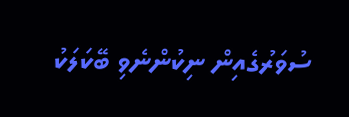ސުވަރުގެއިން ނިކުންނެވި ބޭކަލަކު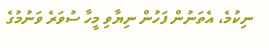ނިކުމެ، އެތަނުން ފަހުން ނިޔާވި މީހާ ސުވަރެ ވަނުމުގެ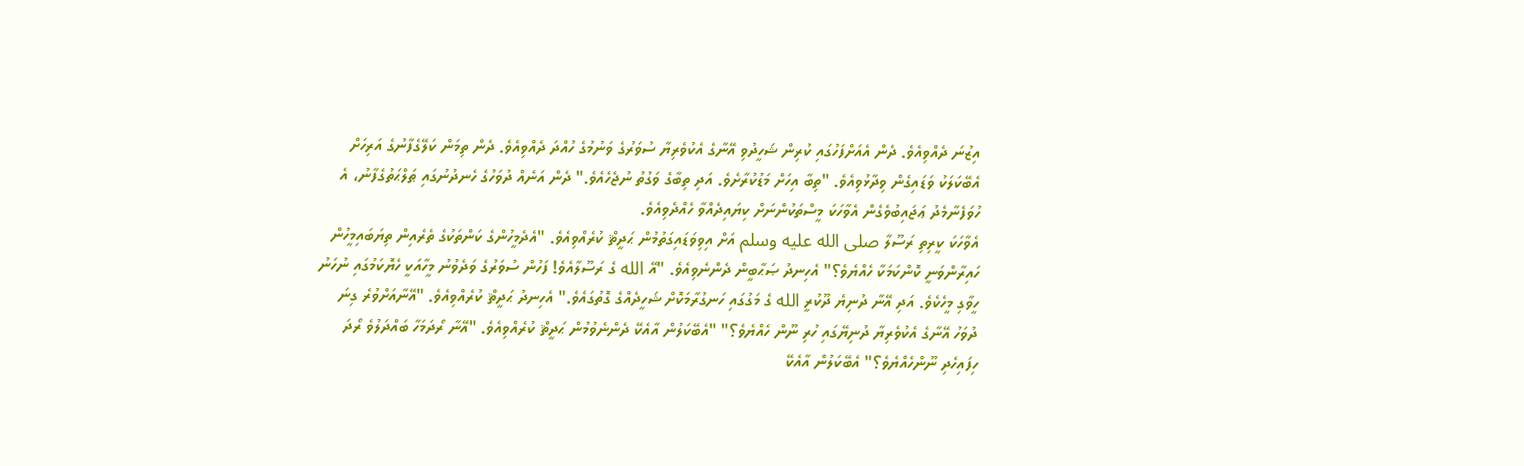އިޒުނަ ދެއްވިއެވެ. ދެން އެއަށްފަހުގައި ކުރިން ޝަހީދުވި އޭނާގެ އެކުވެރިޔާ ސުވަރުގެ ވަނުމުގެ ހުއްދަ ދެއްވިއެވެ. ދެން ތިމަން ކަލޭގެފާނުގެ އަރިހަށް އެބޭކަލަކު ވަޑައިގެން ވިދާޅުވިއެވެ. "ތިބާ އިހަށް މަޑުކުރާށެވެ. އަދި ތިބާގެ ވަގުތު ނުޖެހެއެވެ." ދެން އަނެއް ދުވަހުގެ ހެނދުނުގައި ޠަލްޙަތުގެފާނު، އެ ހުވަފެނާމެދު ޢަޖައިބުވެގެން އެވާހަކަ މީސްތަކުންނަށް ކިޔައިދެއްވާ ހެއްދެވިއެވެ.
އެވާހަކަ ކީރިތި ރަސޫލާ صلى الله عليه وسلم އަށް އިވިވަޑައިގަތުމުން ޙަދީޘް ކުރެއްވިއެވެ. "އެދެމީހުންގެ ކަންތަކުގެ ތެރެއިން ތިޔަބައިމީހުން ހައިރާންވަނީ ކޮންކަމަކާ ހެއްޔެވެ؟" އެހިނދު ޞަޙާބީން ދެންނެވިއެވެ. "އޭ الله ގެ ރަސޫލާއެވެ! ފަހުން ސުވަރުގެ ވަދެވުނު މީހާއަކީ ހެޔޮކަމުގައި ނުހަނު ހީވާގި މީހެކެވެ. އަދި އޭނާ ދުނިޔެ ދޫކުރީ الله ގެ މަގުގައި ހަނގުރާމަކޮށް ޝަހީދެއްގެ ގޮތުގައެވެ." އެހިނދު ޙަދީޘް ކުރެއްވިއެވެ. "އޭނާއަށްވުރެ ގިނަ ދުވަހު އޭނާގެ އެކުވެރިޔާ ދުނިޔޭގައި ހުރި ނޫން ހެއްޔެވެ؟" "އެބޭކަލުން އާއެކޭ ދެންނެވުމުން ޙަދީޘް ކުރެއްވިއެވެ. "އޭނާ ރޯދަމަހާ ބައްދަލުވެ ރޯދަ ހިފައިހެދި ނޫންހެއްޔެވެ؟" އެބޭކަލުން އާއެކޭ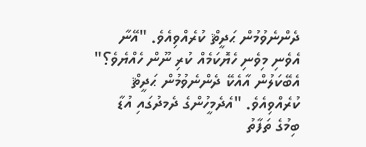ދެންނެވުމުން ޙަދީޘް ކުރެއްވިއެވެ. "އޭނާ އެވެނި މިވެނި ހެޔޮކަމެއް ކުރި ނޫން ހެއްޔެވެ؟" އެބޭކަލުން އާއެކޭ ދެންނެވުމުން ޙަދީޘް ކުރެއްވިއެވެ. "އެދެމީހުންގެ ދެމދުގައި އުޑާ ބިމުގެ ތަފާތު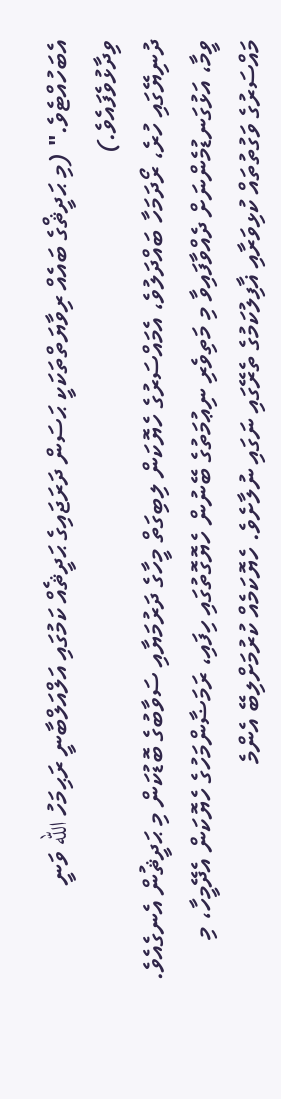އެބަހުއްޓެވެ." (މި ޙަދީޘްގެ ބައެއް ރިވާޔަތްތަކަކީ ޙަސަން ދަރަޖައިގެ ޙަދީޘެއް ކަމުގައި އަލްއަލްބާނީ ރަޙިމަހު الله ވަނީ ވިދާޅުވެފައެވެ.)
ދުނިޔޭގައި ހުރެ، ރޯދަމަހާ ބައްދަލުވެ، އެމައްސަރުގެ ހެޔޮކަން ލިބިގަތް މީހާގެ ދަރުމަޔާއި ސަވާބުގެ ބޮޑުކަން މި ޙަދީޘުން އެނގެއެވެ.
ވީމާ، އަޅުގަނޑުމެންނަށް ދެއްވާފައިވާ މި މަތިވެރި ނިޢުމަތުގެ ބޭނުން ހެޔޮގޮތުގައި ހިފައި، ރަމަޟާންމަހުގެ ހެޔޮކަން އެދޭމީހާ، މި މައްސަރުގެ ވަގުތުތައް ކުޅިވަރާއި ޣާފިލުކަމުގެ ތެރޭގައި ނަގައި ނުލާށެވެ. ހެޔޮކަމެއް ކުރުމަށްލިބޭ އެންމެ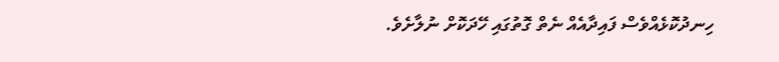ހިނދުކޮޅެއްވެސް ފައިދާއެއް ނެތް ގޮތުގައި ހޭދަކޮށް ނުލާށެވެ.